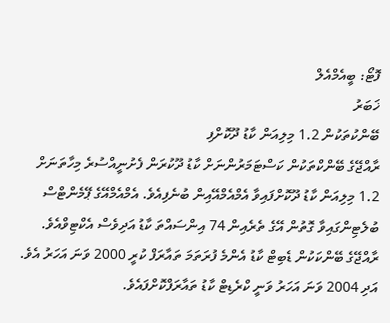ފޮޓޯ: ބީއެމްއެލް
ޚަބަރު
ބޭންކުތަކުން 1.2 މިލިއަން ކާޑު ދޫކޮށްފި
ރާއްޖޭގެ ބޭންކްތަކުން ކަސްޓަމަރުންނަށް ކާޑު ދޫކުރަން ފެށުނީއްސުރެ މިހާތަނަށް 1.2 މިލިއަން ކާޑު ދޫކޮށްފައިވާ އެމްއެމްއޭއިން ބުނެފިއެވެ. އެމްއެމްއޭގެ ޕޭމެންޓްސް ބުލެޓިންގައިވާ ގޮތުން އޭގެ ތެރެއިން 74 އިންސައްތަ ކާޑު އަދިވެސް އެކްޓިވްއެވެ.
ރާއްޖޭގެ ބޭންކަކުން ޑެބިޓް ކާޑު އެންމެ ފުރަތަމަ ތައާރަފް ކުރީ 2000 ވަނަ އަހަރު އެވެ. އަދި 2004 ވަނަ އަހަރު ވަނީ ކްރެޑިޓް ކާޑު ތައާރަފްކޮށްފައެވެ.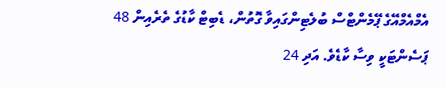އެމްއެމްއޭގެ ޕޭމެންޓްސް ބުލެޓިންގައިވާ ގޮތުން، ޑެބިޓް ކާޑުގެ ތެރެއިން 48 ޕަސެންޓަކީ ވިސާ ކާޑެވެ. އަދި 24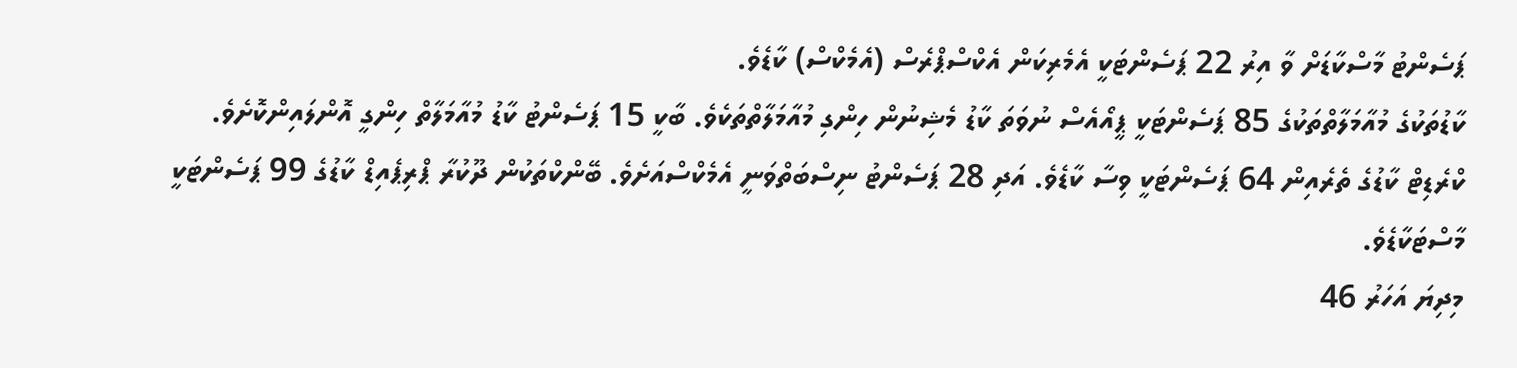ޕަސެންޓު މާސްކާޑަށް ވާ އިރު 22 ޕަސެންޓަކީ އެމެރިކަން އެކްސްޕްރެސް (އެމެކްސް) ކާޑެވެ.
ކާޑުތަކުގެ މުއާމަލާތްތަކުގެ 85 ޕަސެންޓަކީ ޕީއޯއެސް ނުވަތަ ކާޑު މެޝިނުން ހިންގި މުއާމަލާތްތަކެވެ. ބާކީ 15 ޕަސެންޓު ކާޑު މުއާމަލާތް ހިންގީ އޮންލައިންކޮށެވެ.
ކްރެޑިޓް ކާޑުގެ ތެރެއިން 64 ޕަސެންޓަކީ ވިސާ ކާޑެވެ. އަދި 28 ޕަސެންޓު ނިސްބަތްވަނީ އެމެކްސްއަށެވެ. ބޭންކްތަކުން ދޫކުރާ ޕްރިޕެއިޑް ކާޑުގެ 99 ޕަސެންޓަކީ މާސްޓަކާޑެވެ.
މިދިޔަ އަހަރު 46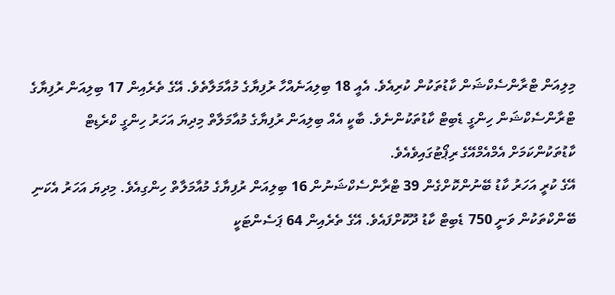މިލިއަން ޓްރާންސެކްޝަން ކާޑުތަކުން ކުރިއެވެ. އެއީ 18 ބިލިއަނެއްހާ ރުފިޔާގެ މުއާމަލާތެވެ. އޭގެ ތެރެއިން 17 ބިލިއަން ރުފިޔާގެ ޓްރާންސެކްޝަން ހިންގީ ޑެބިޓް ކާޑުތަކުންނެވެ. ބާކީ އެއް ބިލިއަން ރުފިޔާގެ މުއާމަލާތް މިދިޔަ އަހަރު ހިންގީ ކްރެޑިޓް ކާޑުތަކުންކަމަށް އެމްއެމްއޭގެ ރިޕޯޓުގައިވެއެވެ.
އޭގެ ކުރީ އަހަރު ކާޑު ބޭނުންކޮށްގެން 39 ޓްރާންސެކްޝަނުން 16 ބިލިއަން ރުފިޔާގެ މުއާމަލާތް ހިންގިއެވެ. މިދިޔަ އަހަރު އެކަނި ބޭންކްތަކުން ވަނީ 750 ޑެބިޓް ކާޑު ދޫކޮށްފައެވެ. އޭގެ ތެރެއިން 64 ޕަސެންޓަކީ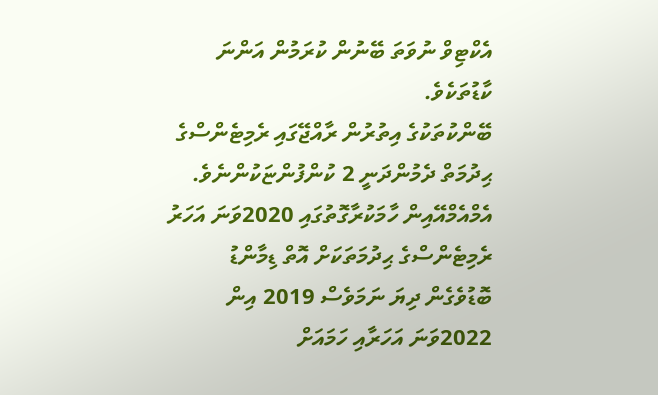އެކްޓިވް ނުވަތަ ބޭނުން ކުރަމުން އަންނަ ކާޑުތަކެވެ.
ބޭންކުތަކުގެ އިތުރުން ރާއްޖޭގައި ރެމިޓެންސްގެ ޙިދުމަތް ދެމުންދަނީ 2 ކުންފުންޏަކުންނެވެ. އެމްއެމްއޭއިން ހާމަކުރާގޮތުގައި 2020ވަނަ އަހަރު ރެމިޓެންސްގެ ޙިދުމަތަކަށް އޮތް ޑިމާންޑު ބޮޑުވެގެން ދިޔަ ނަމަވެސް 2019 އިން 2022ވަނަ އަހަރާއި ހަމައަށް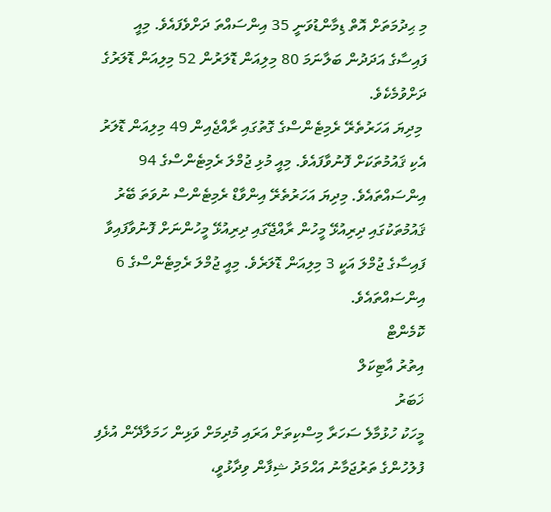މި ޙިދުމަތަށް އޮތް ޑިމާންޑުވަނީ 35 އިންސައްތަ ދަށްވެފައެވެ. މިއީ ފައިސާގެ އަދަދުން ބަލާނަމަ 80 މިލިއަން ޑޮލަރުން 52 މިލިއަން ޑޮލަރުގެ ދަށްވުމެކެވެ.
 މިދިޔަ އަހަރުތެރޭ ރެމިޓެންސްގެ ގޮތުގައި ރާއްޖެއިން 49 މިލިއަން ޑޮލަރު އެކި ޤައުމުތަކަށް ފޮނުވާފައެވެ. މިއީ މުޅި ޖުމްލަ ރެމިޓެންސްގެ 94 އިންސައްތައެވެ. މިދިޔަ އަހަރުތެރޭ އިންވާޑް ރެމިޓެންސް ނުވަތަ ބޭރު ޤައުމުތަކުގައި ދިރިއުޅޭ މީހުން ރާއްޖޭގައި ދިރިއުޅޭ މީހުންނަށް ފޮނުވާފައިވާ ފައިސާގެ ޖުމްލަ އަކީ 3 މިލިއަން ޑޮލަރެވެ. މިއީ ޖުމްލަ ރެމިޓެންސްގެ 6 އިންސައްތައެވެ.
ކޮމެންޓް
އިތުރު އާޓިކަލް
ޚަބަރު
މީހަކު ހުޅުމާލެ ސަހަރާ މިސްކިތަށް އަރައި މުދިމަށް ވަޅިން ހަމަލާދޭން އުޅެފި
ފުލުހުންގެ ތަރުޖަމާނު އަޙްމަދު ޝިފާން ވިދާޅުވީ،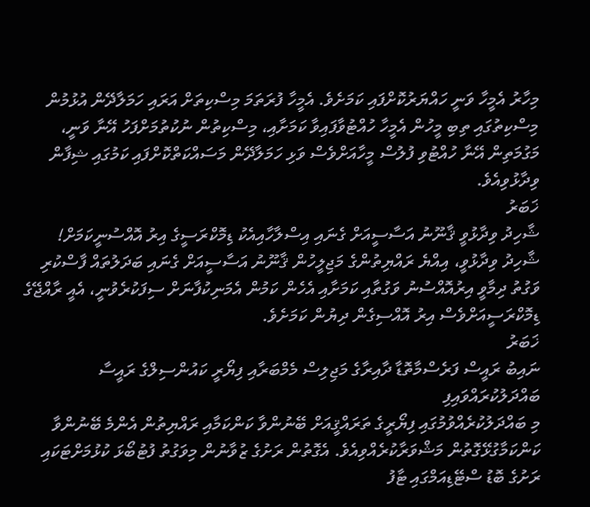މިހާރު އެމީހާ ވަނީ ހައްޔަރުކޮށްފައި ކަމަށެވެ. އެމީހާ ފުރަތަމަ މިސްކިތަށް އަރައި ހަމަލާދޭން އުޅުމުން މިސްކިތުގައި ތިބި މީހުން އެމީހާ ހުއްޓުވާފައިވާ ކަމަށާއި، މިސްކިތުން ނުކުތުމަށްފަހު އޭނާ ވަނީ، މަގުމަތިން އޭނާ ހުއްޓުވި ފުލުސް މީހާއަށްވެސް ވަޅި ހަމަލާދޭން މަސައްކަތްކޮށްފައި ކަމުގައި ޝިފާން ވިދާޅުވިއެވެ.
ޚަބަރު
ޝާހިދު ވިދާޅުވީ ޤާނޫނު އަސާސީއަށް ގެނައި އިސްލާހާއިއެކު ޑިމޮކްރަސީގެ އިރު އޮއްސުނީކަމަށް!
ޝާހިދު ވިދާޅުވީ، އިއްޔެ ރައްޔިތުންގެ މަޖިލީހުން ޤާނޫނު އަސާސީއަށް ގެނައި ބަދަލުތައް ފާސްކުރި ވަގުތު ދިމާވީ އިރުއޮއްސުނު ވަގުތާއި ކަމަށާއި އެހެން ކަމުން އެމަނިކުފާނަށް ސިފަކުރެވުނީ، އެއީ ރާއްޖޭގެ ޑިމޮކްރަސީއަށްވެސް އިރު އޮއްސިގެން ދިޔުން ކަމަށެވެ.
ޚަބަރު
ނައިބު ރައީސް ފަރެސްމާތޮޑާ ދާއިރާގެ މަޖިލިސް މެމްބަރާއި ފިޔޯރީ ކައުންސިލްގެ ރައީސާ ބައްދަލުކުރައްވައިފި
މި ބައްދަލުކުރެއްވުމުގައި ފިޔޯރީގެ ތަރައްޤީއަށް ބޭނުންވާ ކަންކަމާއި ރައްޔިތުން އެންމެ ބޭނުންވާ ކަންކަމާގުޅޭގޮތުން މަޝްވަރާކުރެއްވިއެވެ. އެގޮތުން ރަށުގެ ޒުވާނުން މިވަގުތު ފުޓުބޯޅަ ކުޅުމަށްޓަކައި ރަށުގެ ބޮޑު ސްޓޭޑިއަމްގައި ޓާފު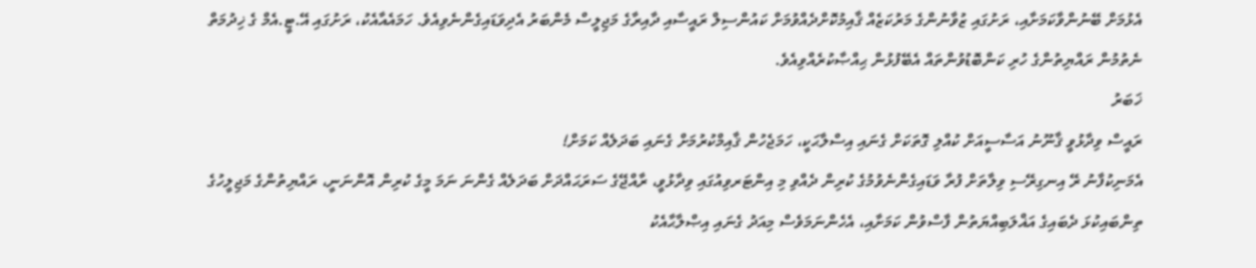އެޅުމަށް ބޭނުންވާކަމަށާއި، ރަށުގައި ޒުވާނުންގެ މަރުކަޒެއް ޤާއިމުކޮށްދެއްވުމަށް ކައުންސިލް ރައީސާއި ދާއިރާގެ މަޖިލީސް މެންބަރު އެދިވަޑައިގެންނެވިއެވެ. ހަމައެއާއެކު، ރަށުގައި އޭ.ޓީ.އެމް ގެ ޚިދުމަތް ނެތުމުން ރައްޔިތުންގެ ހުރި ކަންބޮޑުވުންތައް އެބޭފުޅުން ޙިއްޞާކުރެއްވިއެވެ.
ޚަބަރު
ރައީސް ވިދާޅުވީ ޤާނޫނު އަސާސީއަށް ކުއްލި ގޮތަކަށް ގެނައި އިސްލާޙަކީ، ހަމަޖެހުން ޤާއިމްކުރުމަށް ގެނައި ބަދަލެއް ކަމަށް!
އެމަނިކުފާނު ރޭ އިނގިރޭސި ވިލާތަށް ފުރާ ވަޑައިގެންނެވުމުގެ ކުރިން ދެއްވި މި އިންޓަރވިއުގައި ވިދާޅުވީ، ރާއްޖޭގެ ސަރަޙައްދަށް ބަދަލެއް ގެންނަ ނަމަ މީގެ ކުރިން އޮންނަނީ، ރައްޔިތުންގެ މަޖިލީހުގެ ތިންބައިކުޅަ ދެބައިގެ އަޣްލަބިއްޔަތުން ފާސްވުން ކަމަށާއި، އެހެންނަމަވެސް މިއަދު ގެނައި އިޞްލާޙާއެކު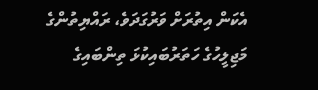އެކަން އިތުރަށް ވަރުގަދަވެ، ރައްޔިތުންގެ މަޖިލީހުގެ ހަތަރުބައިކުޅަ ތިންބައިގެ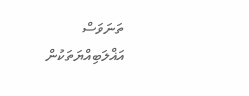ތަނަވަސް އަޣްލަބިއްޔަތަކުން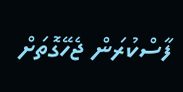ފާސްކުރަން ޖެހޭގޮތަށް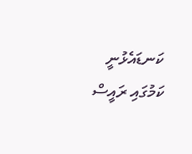ކަނޑައެޅުނީ ކަމުގައި ރައީސް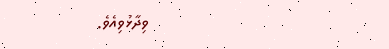ވިދާޅުވިއެވެ.